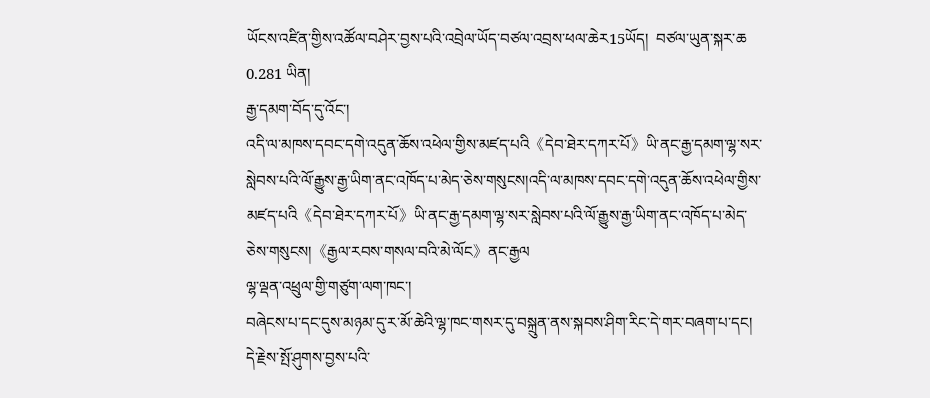ཡོངས་འཛིན་གྱིས་འཚོལ་བཤེར་བྱས་པའི་འབྲེལ་ཡོད་བཙལ་འབྲས་ཕལ་ཆེར15ཡོད།  བཙལ་ཡུན་སྐར་ཆ 0.281 ཡིན།
རྒྱ་དམག་བོད་དུ་འོང་།
འདི་ལ་མཁས་དབང་དགེ་འདུན་ཆོས་འཕེལ་གྱིས་མཛད་པའི《དེབ་ཐེར་དཀར་པོ》ཡི་ནང་རྒྱ་དམག་ལྷ་སར་སླེབས་པའི་ལོ་རྒྱུས་རྒྱ་ཡིག་ནང་འཁོད་པ་མེད་ཅེས་གསུངས།འདི་ལ་མཁས་དབང་དགེ་འདུན་ཆོས་འཕེལ་གྱིས་མཛད་པའི《དེབ་ཐེར་དཀར་པོ》ཡི་ནང་རྒྱ་དམག་ལྷ་སར་སླེབས་པའི་ལོ་རྒྱུས་རྒྱ་ཡིག་ནང་འཁོད་པ་མེད་ཅེས་གསུངས།《རྒྱལ་རབས་གསལ་བའི་མེ་ལོང》ནང་རྒྱལ
ལྷ་ལྡན་འཕྲུལ་གྱི་གཙུག་ལག་ཁང་།
བཞེངས་པ་དང་དུས་མཉམ་དུ་ར་མོ་ཆེའི་ལྷ་ཁང་གསར་དུ་བསྐྲུན་ནས་སྐབས་ཤིག་རིང་དེ་གར་བཞག་པ་དང། དེ་རྗེས་སྤོ་ཤུགས་བྱས་པའི་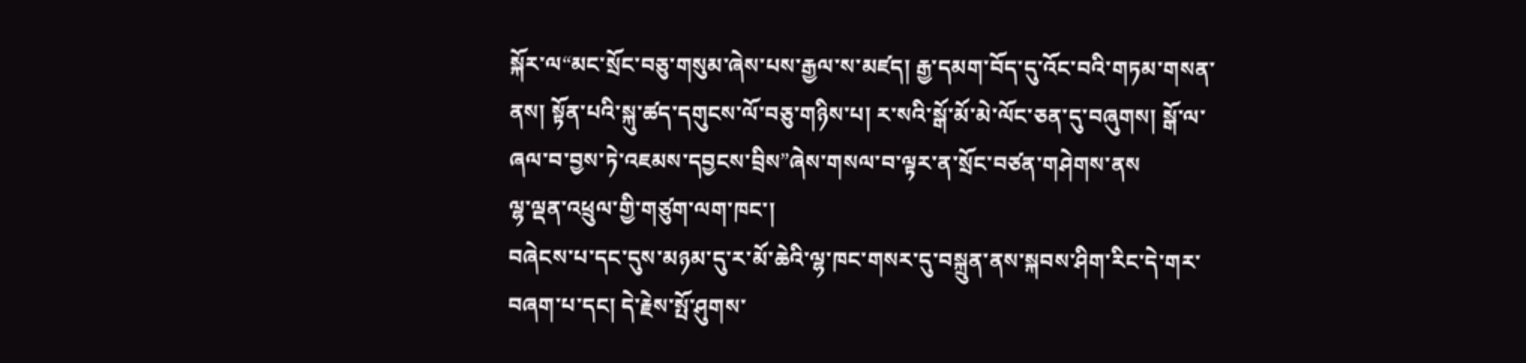སྐོར་ལ“མང་སྲོང་བཅུ་གསུམ་ཞེས་པས་རྒྱལ་ས་མཛད། རྒྱ་དམག་བོད་དུ་འོང་བའི་གཏམ་གསན་ནས། སྟོན་པའི་སྐུ་ཚད་དགུངས་ལོ་བཅུ་གཉིས་པ། ར་སའི་སྒོ་མོ་མེ་ལོང་ཅན་དུ་བཞུགས། སྒོ་ལ་ཞལ་བ་བྱས་ཏེ་འཇམས་དབྱངས་བྲིས”ཞེས་གསལ་བ་ལྟར་ན་སྲོང་བཙན་གཤེགས་ནས
ལྷ་ལྡན་འཕྲུལ་གྱི་གཙུག་ལག་ཁང་།
བཞེངས་པ་དང་དུས་མཉམ་དུ་ར་མོ་ཆེའི་ལྷ་ཁང་གསར་དུ་བསྐྲུན་ནས་སྐབས་ཤིག་རིང་དེ་གར་བཞག་པ་དང། དེ་རྗེས་སྤོ་ཤུགས་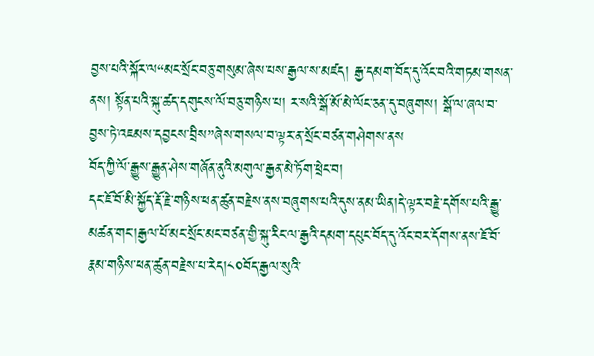བྱས་པའི་སྐོར་ལ“མང་སྲོང་བཅུ་གསུམ་ཞེས་པས་རྒྱལ་ས་མཛད། རྒྱ་དམག་བོད་དུ་འོང་བའི་གཏམ་གསན་ནས། སྟོན་པའི་སྐུ་ཚད་དགུངས་ལོ་བཅུ་གཉིས་པ། ར་སའི་སྒོ་མོ་མེ་ལོང་ཅན་དུ་བཞུགས། སྒོ་ལ་ཞལ་བ་བྱས་ཏེ་འཇམས་དབྱངས་བྲིས”ཞེས་གསལ་བ་ལྟར་ན་སྲོང་བཙན་གཤེགས་ནས
བོད་ཀྱི་ལོ་རྒྱུས་རྒྱུན་ཤེས་གཞོན་ནུའི་མགུལ་རྒྱན་མེ་ཏོག་ཕྲེང་བ།
དང་ཇོ་བོ་མི་སྐྱོད་རྡོ་རྗེ་གཉིས་ཕན་ཚུན་བརྗེས་ནས་བཞུགས་པའི་དུས་ནམ་ཡིན།དེ་ལྟར་བརྗེ་དགོས་པའི་རྒྱུ་མཚན་གང་།རྒྱལ་པོ་མང་སྲོང་མང་བཙན་གྱི་སྐུ་རིང་ལ་རྒྱའི་དམག་དཔུང་བོད་དུ་འོང་བར་དོགས་ནས་ཇོ་བོ་རྣམ་གཉིས་ཕན་ཚུན་བརྗེས་པ་རེད།༨༠བོད་རྒྱལ་སུའི་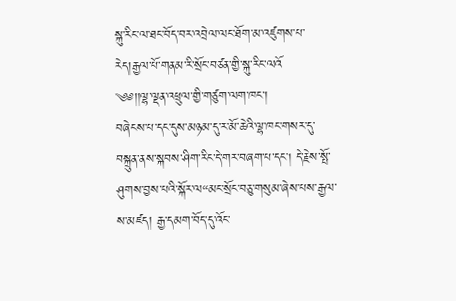སྐུ་རིང་ལ་ཐང་བོད་བར་འབྲེལ་ལང་ཐོག་མ་འཛུགས་པ་རེད།རྒྱལ་པོ་གནམ་རི་སྲོང་བཙན་གྱི་སྐུ་རིང་ལའོ
༄༅།།ལྷ་ལྡན་འཕྲུལ་གྱི་གཙུག་ལག་ཁང་།
བཞེངས་པ་དང་དུས་མཉམ་དུ་ར་མོ་ཆེའི་ལྷ་ཁང་གསར་དུ་བསྐྲུན་ནས་སྐབས་ཤིག་རིང་དེ་གར་བཞག་པ་དང། དེ་རྗེས་སྤོ་ཤུགས་བྱས་པའི་སྐོར་ལ“མང་སྲོང་བཅུ་གསུམ་ཞེས་པས་རྒྱལ་ས་མཛད། རྒྱ་དམག་བོད་དུ་འོང་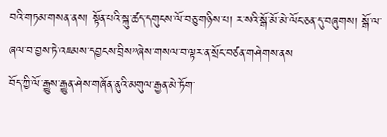བའི་གཏམ་གསན་ནས། སྟོན་པའི་སྐུ་ཚད་དགུངས་ལོ་བཅུ་གཉིས་པ། ར་སའི་སྒོ་མོ་མེ་ལོང་ཅན་དུ་བཞུགས། སྒོ་ལ་ཞལ་བ་བྱས་ཏེ་འཇམས་དབྱངས་བྲིས”ཞེས་གསལ་བ་ལྟར་ན་སྲོང་བཙན་གཤེགས་ནས
བོད་ཀྱི་ལོ་རྒྱུས་རྒྱུན་ཤེས་གཞོན་ནུའི་མགུལ་རྒྱན་མེ་ཏོག་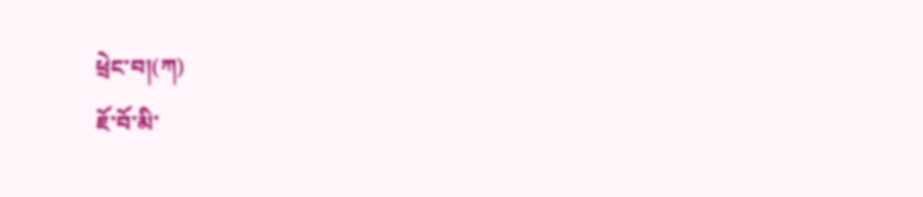ཕྲེང་བ།(ཀ)
ཇོ་བོ་མི་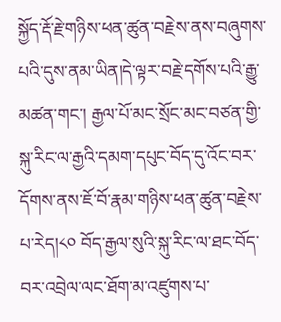སྐྱོད་རྡོ་རྗེ་གཉིས་ཕན་ཚུན་བརྗེས་ནས་བཞུགས་པའི་དུས་ནམ་ཡིན།དེ་ལྟར་བརྗེ་དགོས་པའི་རྒྱུ་མཚན་གང་། རྒྱལ་པོ་མང་སྲོང་མང་བཙན་གྱི་སྐུ་རིང་ལ་རྒྱའི་དམག་དཔུང་བོད་དུ་འོང་བར་དོགས་ནས་ཇོ་བོ་རྣམ་གཉིས་ཕན་ཚུན་བརྗེས་པ་རེད།༨༠ བོད་རྒྱལ་སུའི་སྐུ་རིང་ལ་ཐང་བོད་བར་འབྲེལ་ལང་ཐོག་མ་འཛུགས་པ་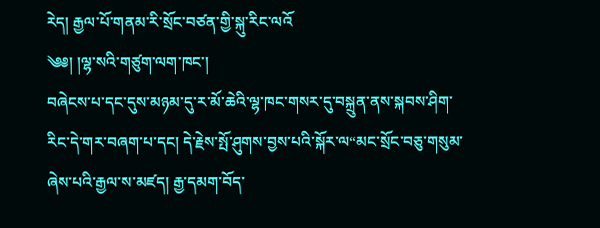རེད། རྒྱལ་པོ་གནམ་རི་སྲོང་བཙན་གྱི་སྐུ་རིང་ལའོ
༄༅། །ལྷ་སའི་གཙུག་ལག་ཁང་།
བཞེངས་པ་དང་དུས་མཉམ་དུ་ར་མོ་ཆེའི་ལྷ་ཁང་གསར་དུ་བསྐྲུན་ནས་སྐབས་ཤིག་རིང་དེ་གར་བཞག་པ་དང། དེ་རྗེས་སྤོ་ཤུགས་བྱས་པའི་སྐོར་ལ“མང་སྲོང་བཅུ་གསུམ་ཞེས་པའི་རྒྱལ་ས་མཛད། རྒྱ་དམག་བོད་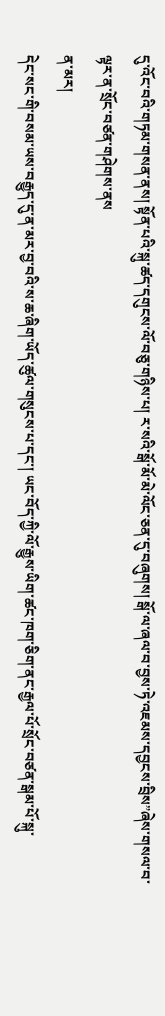དུ་འོང་བའི་གཏམ་གསན་ནས། སྟོན་པའི་སྐུ་ཚད་དགུངས་ལོ་བཅུ་གཉིས་པ། ར་སའི་སྒོ་མོ་མེ་ལོང་ཅན་དུ་བཞུགས། སྒོ་ལ་ཞལ་བ་བྱས་ཏེ་འཇམས་དབྱངས་བྲིས”ཞེས་གསལ་བ་ལྟར་ན་སྲོང་བཙན་གཤེགས་ནས
ན་མར།
དེང་སང་གི་བསམ་ཡས་བརྒྱུད་དུ་ན་མར་བྱ་བའི་ས་ཆ་ཞིག་ཡོད་ཚུལ་གསུངས་པ་དང་། ཡང་བོད་ཀྱི་ལོ་རྒྱུས་ཡིག་ཚང་ཁག་ཅིག་ནང་རྒྱལ་པོ་སྲོང་བཙན་སྒམ་པོ་སྐུ་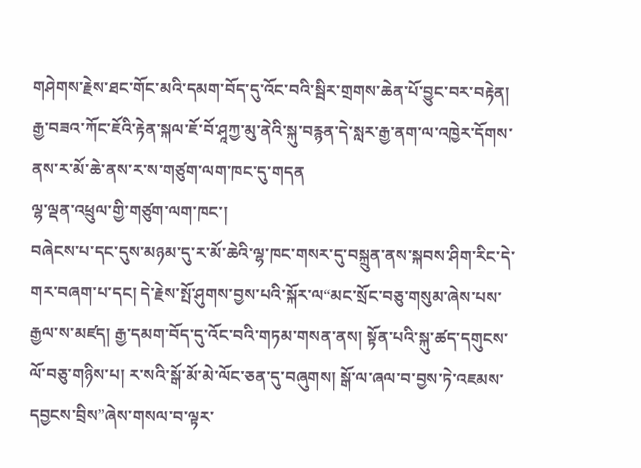གཤེགས་རྗེས་ཐང་གོང་མའི་དམག་བོད་དུ་འོང་བའི་སྦིར་གྲགས་ཆེན་པོ་བྱུང་བར་བརྟེན། རྒྱ་བཟའ་ཀོང་ཇོའི་རྟེན་སྐལ་ཇོ་བོ་ཤཱཀྱ་མུ་ནེའི་སྐུ་བརྙན་དེ་སླར་རྒྱ་ནག་ལ་འཁྱེར་དོགས་ནས་ར་མོ་ཆེ་ནས་ར་ས་གཙུག་ལག་ཁང་དུ་གདན
ལྷ་ལྡན་འཕྲུལ་གྱི་གཙུག་ལག་ཁང་།
བཞེངས་པ་དང་དུས་མཉམ་དུ་ར་མོ་ཆེའི་ལྷ་ཁང་གསར་དུ་བསྐྲུན་ནས་སྐབས་ཤིག་རིང་དེ་གར་བཞག་པ་དང། དེ་རྗེས་སྤོ་ཤུགས་བྱས་པའི་སྐོར་ལ“མང་སྲོང་བཅུ་གསུམ་ཞེས་པས་རྒྱལ་ས་མཛད། རྒྱ་དམག་བོད་དུ་འོང་བའི་གཏམ་གསན་ནས། སྟོན་པའི་སྐུ་ཚད་དགུངས་ལོ་བཅུ་གཉིས་པ། ར་སའི་སྒོ་མོ་མེ་ལོང་ཅན་དུ་བཞུགས། སྒོ་ལ་ཞལ་བ་བྱས་ཏེ་འཇམས་དབྱངས་བྲིས”ཞེས་གསལ་བ་ལྟར་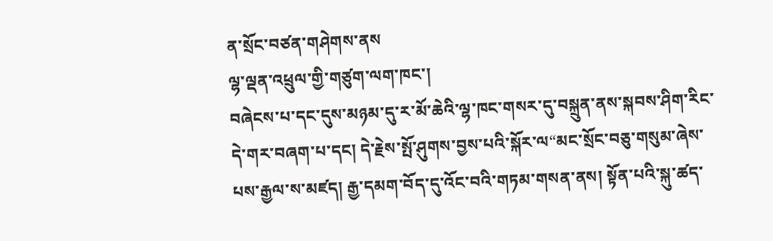ན་སྲོང་བཙན་གཤེགས་ནས
ལྷ་ལྡན་འཕྲུལ་གྱི་གཙུག་ལག་ཁང་།
བཞེངས་པ་དང་དུས་མཉམ་དུ་ར་མོ་ཆེའི་ལྷ་ཁང་གསར་དུ་བསྐྲུན་ནས་སྐབས་ཤིག་རིང་དེ་གར་བཞག་པ་དང། དེ་རྗེས་སྤོ་ཤུགས་བྱས་པའི་སྐོར་ལ“མང་སྲོང་བཅུ་གསུམ་ཞེས་པས་རྒྱལ་ས་མཛད། རྒྱ་དམག་བོད་དུ་འོང་བའི་གཏམ་གསན་ནས། སྟོན་པའི་སྐུ་ཚད་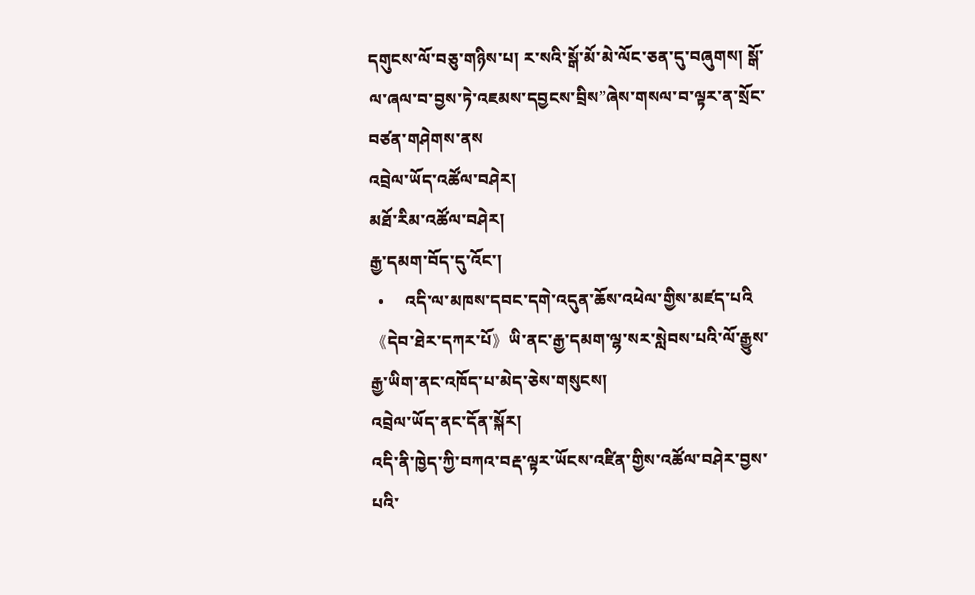དགུངས་ལོ་བཅུ་གཉིས་པ། ར་སའི་སྒོ་མོ་མེ་ལོང་ཅན་དུ་བཞུགས། སྒོ་ལ་ཞལ་བ་བྱས་ཏེ་འཇམས་དབྱངས་བྲིས”ཞེས་གསལ་བ་ལྟར་ན་སྲོང་བཙན་གཤེགས་ནས
འབྲེལ་ཡོད་འཚོལ་བཤེར།
མཐོ་རིམ་འཚོལ་བཤེར།
རྒྱ་དམག་བོད་དུ་འོང་།
  •     འདི་ལ་མཁས་དབང་དགེ་འདུན་ཆོས་འཕེལ་གྱིས་མཛད་པའི《དེབ་ཐེར་དཀར་པོ》ཡི་ནང་རྒྱ་དམག་ལྷ་སར་སླེབས་པའི་ལོ་རྒྱུས་རྒྱ་ཡིག་ནང་འཁོད་པ་མེད་ཅེས་གསུངས།
འབྲེལ་ཡོད་ནང་དོན་སྐོར།
འདི་ནི་ཁྱེད་ཀྱི་བཀའ་བརྡ་ལྟར་ཡོངས་འཛིན་གྱིས་འཚོལ་བཤེར་བྱས་པའི་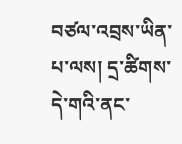བཙལ་འབྲས་ཡིན་པ་ལས། དྲ་ཚིགས་དེ་གའི་ནང་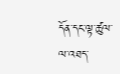དོན་དང་ལྟ་ཚུལ་ལ་འཐད་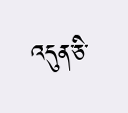འདུན་ཅི་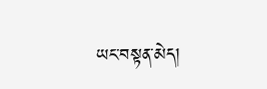ཡང་བསྟན་མེད།